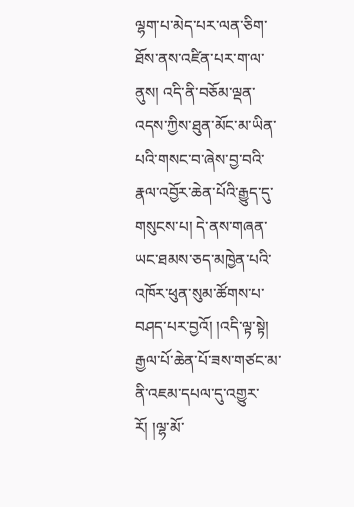ལྷག་པ་མེད་པར་ལན་ཅིག་ཐོས་ནས་འཛིན་པར་ག་ལ་ནུས། འདི་ནི་བཅོམ་ལྡན་འདས་ཀྱིས་ཐུན་མོང་མ་ཡིན་པའི་གསང་བ་ཞེས་བྱ་བའི་རྣལ་འབྱོར་ཆེན་པོའི་རྒྱུད་དུ་གསུངས་པ། དེ་ནས་གཞན་ཡང་ཐམས་ཅད་མཁྱེན་པའི་འཁོར་ཕུན་སུམ་ཚོགས་པ་བཤད་པར་བྱའོ། །འདི་ལྟ་སྟེ། རྒྱལ་པོ་ཆེན་པོ་ཟས་གཙང་མ་ནི་འཇམ་དཔལ་དུ་འགྱུར་རོ། །ལྷ་མོ་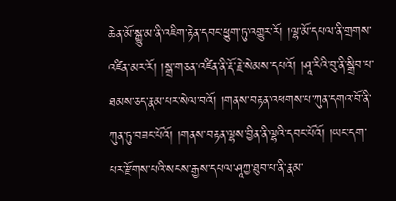ཆེན་མོ་སྒྱུ་མ་ནི་འཇིག་རྟེན་དབང་ཕྱུག་ཏུ་འགྱུར་རོ། །ལྷ་མོ་དཔལ་ནི་གྲགས་འཛིན་མར་རོ། །སྒྲ་གཅན་འཛིན་ནི་རྡོ་རྗེ་སེམས་དཔའོ། །ཤཱ་རིའི་བུ་ནི་སྒྲིབ་པ་ཐམས་ཅད་རྣམ་པར་སེལ་བའོ། །གནས་བརྟན་འཕགས་པ་ཀུན་དགའ་བོ་ནི་ཀུན་ཏུ་བཟང་པོའོ། །གནས་བརྟན་ལྷས་བྱིན་ནི་ལྷའི་དབང་པོའོ། །ཡང་དག་པར་རྫོགས་པའི་སངས་རྒྱས་དཔལ་ཤཱཀྱ་ཐུབ་པ་ནི་རྣམ་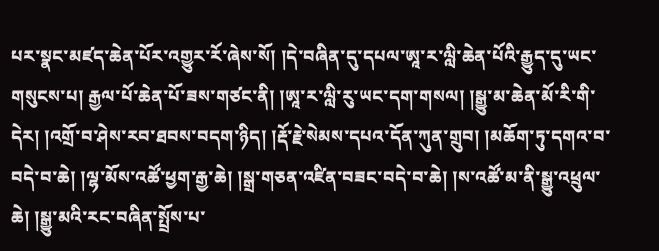པར་སྣང་མཛད་ཆེན་པོར་འགྱུར་རོ་ཞེས་སོ། །དེ་བཞིན་དུ་དཔལ་ཨཱ་ར་ལླི་ཆེན་པོའི་རྒྱུད་དུ་ཡང་གསུངས་པ། རྒྱལ་པོ་ཆེན་པོ་ཟས་གཙང་ནི། །ཨཱ་ར་ལླི་རུ་ཡང་དག་གསལ། །སྒྱུ་མ་ཆེན་མོ་རི་གི་དེར། །འགྲོ་བ་ཤེས་རབ་ཐབས་བདག་ཉིད། །རྡོ་རྗེ་སེམས་དཔའ་དོན་ཀུན་གྲུབ། །མཆོག་ཏུ་དགའ་བ་བདེ་བ་ཆེ། །ལྷ་མོས་འཚོ་ཕྱག་རྒྱ་ཆེ། །སྒྲ་གཅན་འཛིན་བཟང་བདེ་བ་ཆེ། །ས་འཚོ་མ་ནི་སྒྱུ་འཕྲུལ་ཆེ། །སྒྱུ་མའི་རང་བཞིན་སྤྲོས་པ་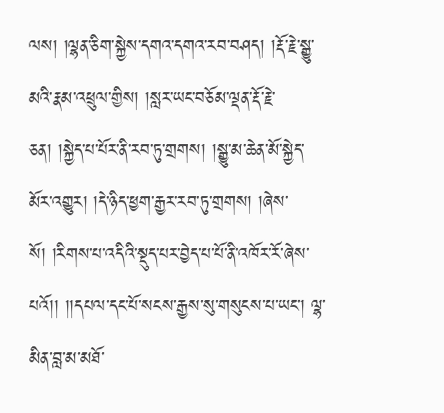ལས། །ལྷན་ཅིག་སྐྱེས་དགའ་དགའ་རབ་བཤད། །རྡོ་རྗེ་སྒྱུ་མའི་རྣམ་འཕྲུལ་གྱིས། །སླར་ཡང་བཅོམ་ལྡན་རྡོ་རྗེ་ཅན། །སྐྱེད་པ་པོར་ནི་རབ་ཏུ་གྲགས། །སྒྱུ་མ་ཆེན་མོ་སྐྱེད་མོར་འགྱུར། །དེ་ཉིད་ཕྱག་རྒྱར་རབ་ཏུ་གྲགས། །ཞེས་སོ། །རིགས་པ་འདིའི་སྡུད་པར་བྱེད་པ་པོ་ནི་འཁོར་རོ་ཞེས་པའོ།། །།དཔལ་དང་པོ་སངས་རྒྱས་སུ་གསུངས་པ་ཡང་། ལྷ་མིན་བླ་མ་མཐོ་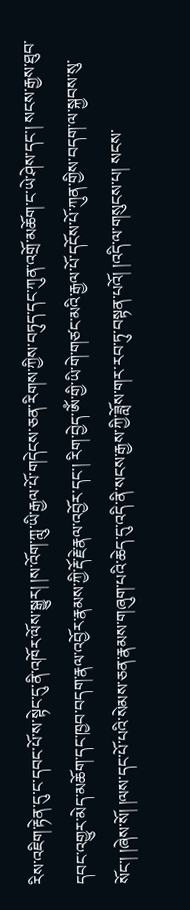རིས་འཇིག་རྟེན་དུ་ང་དབང་པོ་ས་སྟེང་དུ་ནི་འཁོར་ལོས་སྒྱུར། །ས་འོག་ཀླུ་ཡི་རྒྱལ་པོ་གདེངས་ཅན་རིགས་ཀྱིས་བཏུད་དང་ཀུན་འགྲོ་མཆོག་ང་ཡེ་ཤེས་དང་། སངས་རྒྱས་ཐུབ་དབང་འགྱུར་མེད་མཆོག་དང་ཁྱབ་བདག་རྣལ་འབྱོར་རྣམས་ཀྱི་རྡོ་རྗེ་རྣལ་འབྱོར་དང་། རིག་བྱེད་ཨོཾ་གྱི་ཡི་གེ་གཙང་མའི་རྒྱལ་པོ་དངོས་པོ་ཀུན་གྱིས་བདག་ལ་སྐྱབས་སུ་སོང་། །ཞེས་སོ། །ལས་དང་པོ་པའི་སེམས་ཅན་རྣམས་གཞུག་པའི་ཆེད་དུ་འདི་ནི་སངས་རྒྱས་ཀྱི་ཟློས་གར་རབ་ཏུ་བསྟན་པའོ། །འདི་ལ་གསུངས་པ། སངས་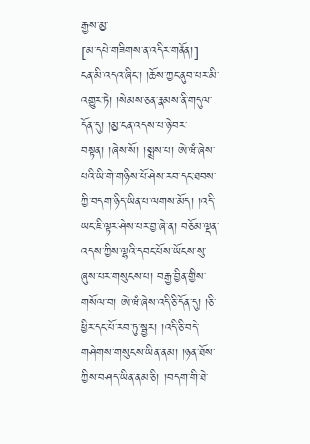རྒྱས་མྱ་
[མ་དཔེ་གཟིགས་ན་འདིར་གནོན།]
ངན་མི་འདའ་ཞིང་། །ཆོས་ཀྱང་ནུབ་པར་མི་འགྱུར་ཏེ། །སེམས་ཅན་རྣམས་ནི་གདུལ་དོན་དུ། །མྱ་ངན་འདས་པ་ཉེ་བར་བསྟན། །ཞེས་སོ། །སྨྲས་པ། ཨེ་ཝཾ་ཞེས་པའི་ཡི་གེ་གཉིས་པོ་ཤེས་རབ་དང་ཐབས་ཀྱི་བདག་ཉིད་ཡིན་པ་ལགས་མོད། །འདི་ཡང་ཇི་ལྟར་ཤེས་པར་བྱ་ཞེ་ན། བཅོམ་ལྡན་འདས་ཀྱིས་ལྷའི་དབང་པོས་ཡོངས་སུ་ཞུས་པར་གསུངས་པ། བརྒྱ་བྱིན་གྱིས་གསོལ་བ། ཨེ་ཝཾ་ཞེས་འདི་ཅི་དོན་དུ། །ཅི་ཕྱིར་དང་པོ་རབ་ཏུ་སྦྱར། །འདི་ཅི་བདེ་གཤེགས་གསུངས་ཡིན་ནམ། །ཉན་ཐོས་ཀྱིས་བཤད་ཡིན་ནམ་ཅི། །བདག་གི་ཐེ་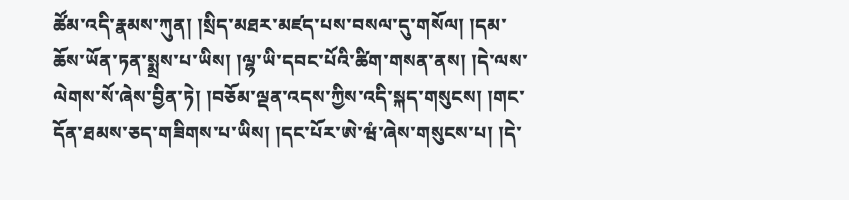ཚོམ་འདི་རྣམས་ཀུན། །སྲིད་མཐར་མཛད་པས་བསལ་དུ་གསོལ། །དམ་ཆོས་ཡོན་ཏན་སྨྲས་པ་ཡིས། །ལྷ་ཡི་དབང་པོའི་ཚིག་གསན་ནས། །དེ་ལས་ལེགས་སོ་ཞེས་བྱིན་ཏེ། །བཅོམ་ལྡན་འདས་ཀྱིས་འདི་སྐད་གསུངས། །གང་དོན་ཐམས་ཅད་གཟིགས་པ་ཡིས། །དང་པོར་ཨེ་ཝཾ་ཞེས་གསུངས་པ། །དེ་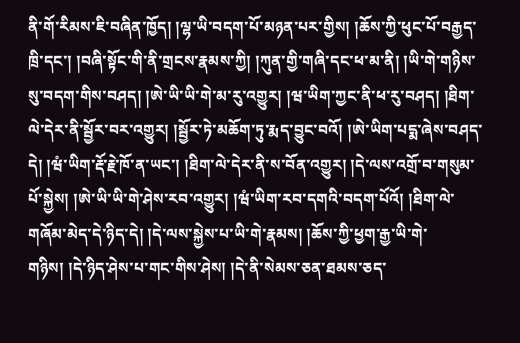ནི་གོ་རིམས་ཇི་བཞིན་ཁྱོད། །ལྷ་ཡི་བདག་པོ་མཉན་པར་གྱིས། །ཆོས་ཀྱི་ཕུང་པོ་བརྒྱད་ཁྲི་དང་། །བཞི་སྟོང་གི་ནི་གྲངས་རྣམས་ཀྱི། །ཀུན་གྱི་གཞི་དང་ཕ་མ་ནི། །ཡི་གེ་གཉིས་སུ་བདག་གིས་བཤད། །ཨེ་ཡི་ཡི་གེ་མ་རུ་འགྱུར། །ཝ་ཡིག་ཀྱང་ནི་ཕ་རུ་བཤད། །ཐིག་ལེ་དེར་ནི་སྦྱོར་བར་འགྱུར། །སྦྱོར་ཏེ་མཆོག་ཏུ་རྨད་བྱུང་བའོ། །ཨེ་ཡིག་པདྨ་ཞེས་བཤད་དེ། །ཝཾ་ཡིག་རྡོ་རྗེ་ཁོ་ན་ཡང་། །ཐིག་ལེ་དེར་ནི་ས་བོན་འགྱུར། །དེ་ལས་འགྲོ་བ་གསུམ་པོ་སྐྱེས། །ཨེ་ཡི་ཡི་གེ་ཤེས་རབ་འགྱུར། །ཝཾ་ཡིག་རབ་དགའི་བདག་པོའོ། །ཐིག་ལེ་གཞོམ་མེད་དེ་ཉིད་དེ། །དེ་ལས་སྐྱེས་པ་ཡི་གེ་རྣམས། །ཆོས་ཀྱི་ཕྱག་རྒྱ་ཡི་གེ་གཉིས། །དེ་ཉིད་ཤེས་པ་གང་གིས་ཤེས། །དེ་ནི་སེམས་ཅན་ཐམས་ཅད་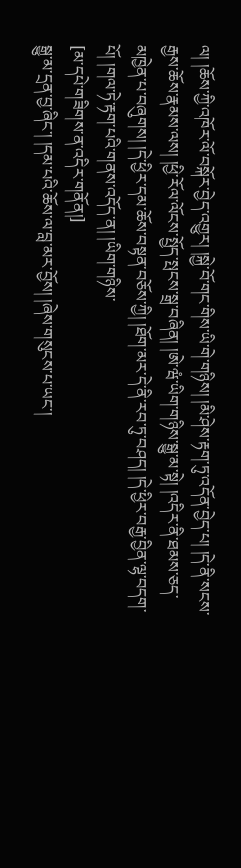ལ། །ཆོས་ཀྱི་འཁོར་ལོ་བསྐོར་བྱེད་འགྱུར། །སྐྱེ་བོ་གང་གིས་ཡི་གེ་གཉིས། །མི་ཤེས་རྟག་ཏུ་འདོན་བྱེད་པ། །དེ་ནི་སངས་རྒྱས་ཆོས་རྣམས་ལས། །ཕྱི་རོལ་ལོངས་སྤྱོད་སྤངས་སྒྲ་བཞིན། །ཨེ་ཝཾ་ཡིག་གཉིས་སྒྱུ་མ་སྟེ། །འདིར་ནི་ཐམས་ཅད་མཁྱེན་པ་བཞུགས། །དེ་ཕྱིར་དམ་ཆོས་བསྟན་བཅོས་ཀྱི། །ཐོག་མར་དེ་ནི་རབ་ཏུ་བཤད། །དེ་ཕྱིར་བརྒྱ་བྱིན་ལྷ་བདག་པོ། །གལ་ཏེ་རྟག་པའི་གནས་འདོད་ན། །ཡིག་གཉིས་
[མ་དཔེ་གཟིགས་ན་འདིར་གནོན།]
སྒྱུ་མ་དྲན་བྱ་ཞིང་། །དམ་པའི་ཆོས་ལ་བླ་མར་བྱོས། །ཞེས་གསུངས་པ་ཡང་།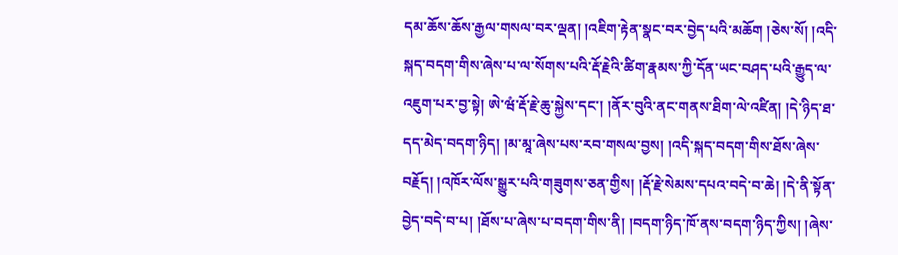དམ་ཆོས་ཆོས་རྒྱལ་གསལ་བར་ལྡན། །འཇིག་རྟེན་སྣང་བར་བྱེད་པའི་མཆོག །ཅེས་སོ། །འདི་སྐད་བདག་གིས་ཞེས་པ་ལ་སོགས་པའི་རྡོ་རྗེའི་ཚིག་རྣམས་ཀྱི་དོན་ཡང་བཤད་པའི་རྒྱུད་ལ་འཇུག་པར་བྱ་སྟེ། ཨེ་ཝཾ་རྡོ་རྗེ་ཆུ་སྐྱེས་དང་། །ནོར་བུའི་ནང་གནས་ཐིག་ལེ་འཛིན། །དེ་ཉིད་ཐ་དད་མེད་བདག་ཉིད། །མ་མཱ་ཞེས་པས་རབ་གསལ་བྱས། །འདི་སྐད་བདག་གིས་ཐོས་ཞེས་བརྗོད། །འཁོར་ལོས་སྒྱུར་པའི་གཟུགས་ཅན་གྱིས། །རྡོ་རྗེ་སེམས་དཔའ་བདེ་བ་ཆེ། །དེ་ནི་སྟོན་བྱེད་བདེ་བ་པ། །ཐོས་པ་ཞེས་པ་བདག་གིས་ནི། །བདག་ཉིད་ཁོ་ནས་བདག་ཉིད་ཀྱིས། །ཞེས་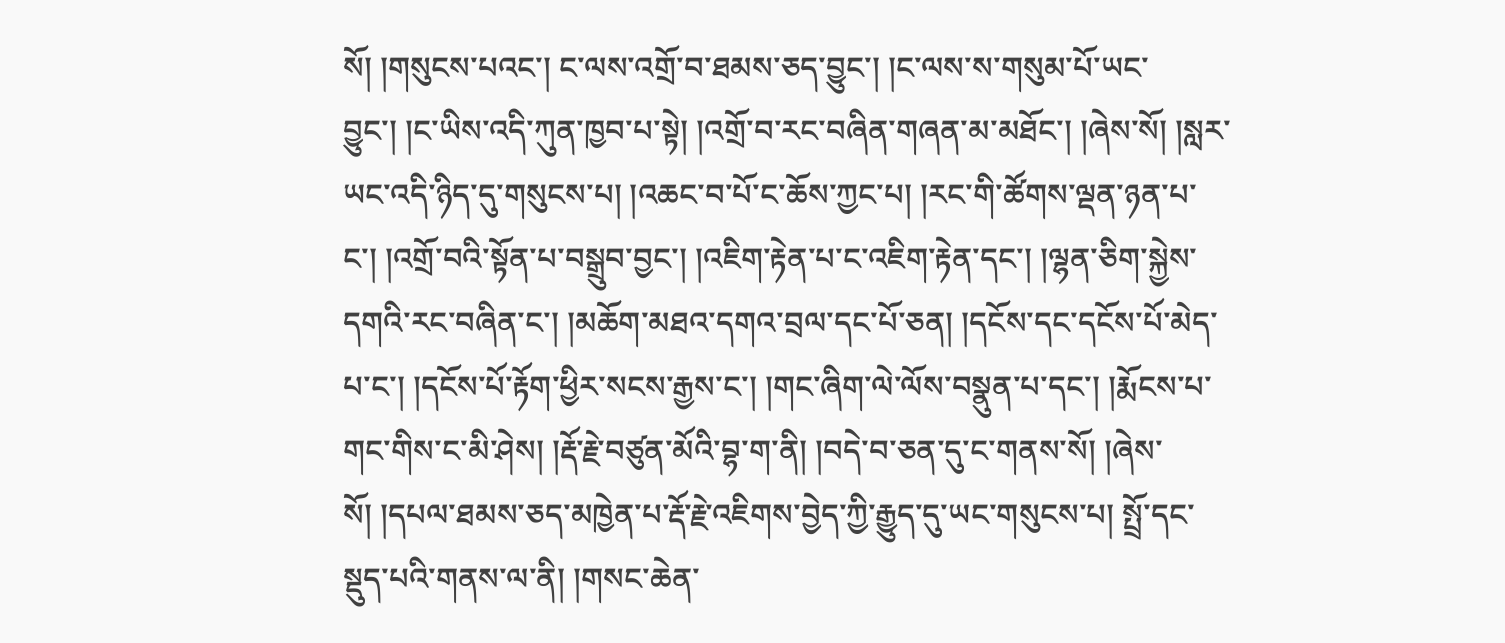སོ། །གསུངས་པའང་། ང་ལས་འགྲོ་བ་ཐམས་ཅད་བྱུང་། །ང་ལས་ས་གསུམ་པོ་ཡང་བྱུང་། །ང་ཡིས་འདི་ཀུན་ཁྱབ་པ་སྟེ། །འགྲོ་བ་རང་བཞིན་གཞན་མ་མཐོང་། །ཞེས་སོ། །སླར་ཡང་འདི་ཉིད་དུ་གསུངས་པ། །འཆང་བ་པོ་ང་ཆོས་ཀྱང་པ། །རང་གི་ཚོགས་ལྡན་ཉན་པ་ང་། །འགྲོ་བའི་སྟོན་པ་བསྒྲུབ་བྱང་། །འཇིག་རྟེན་པ་ང་འཇིག་རྟེན་དང་། །ལྷན་ཅིག་སྐྱེས་དགའི་རང་བཞིན་ང་། །མཆོག་མཐའ་དགའ་བྲལ་དང་པོ་ཅན། །དངོས་དང་དངོས་པོ་མེད་པ་ང་། །དངོས་པོ་རྟོག་ཕྱིར་སངས་རྒྱས་ང་། །གང་ཞིག་ལེ་ལོས་བསྣུན་པ་དང་། །རྨོངས་པ་གང་གིས་ང་མི་ཤེས། །རྡོ་རྗེ་བཙུན་མོའི་བྷ་ག་ནི། །བདེ་བ་ཅན་དུ་ང་གནས་སོ། །ཞེས་སོ། །དཔལ་ཐམས་ཅད་མཁྱེན་པ་རྡོ་རྗེ་འཇིགས་བྱེད་ཀྱི་རྒྱུད་དུ་ཡང་གསུངས་པ། སྤྲོ་དང་སྡུད་པའི་གནས་ལ་ནི། །གསང་ཆེན་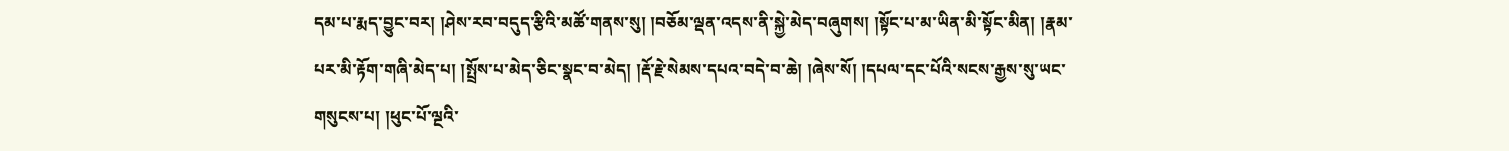དམ་པ་རྨད་བྱུང་བར། །ཤེས་རབ་བདུད་རྩིའི་མཚོ་གནས་སུ། །བཅོམ་ལྡན་འདས་ནི་སྐྱེ་མེད་བཞུགས། །སྟོང་པ་མ་ཡིན་མི་སྟོང་མིན། །རྣམ་པར་མི་རྟོག་གཞི་མེད་པ། །སྤྲོས་པ་མེད་ཅིང་སྣང་བ་མེད། །རྡོ་རྗེ་སེམས་དཔའ་བདེ་བ་ཆེ། །ཞེས་སོ། །དཔལ་དང་པོའི་སངས་རྒྱས་སུ་ཡང་གསུངས་པ། །ཕུང་པོ་ལྔའི་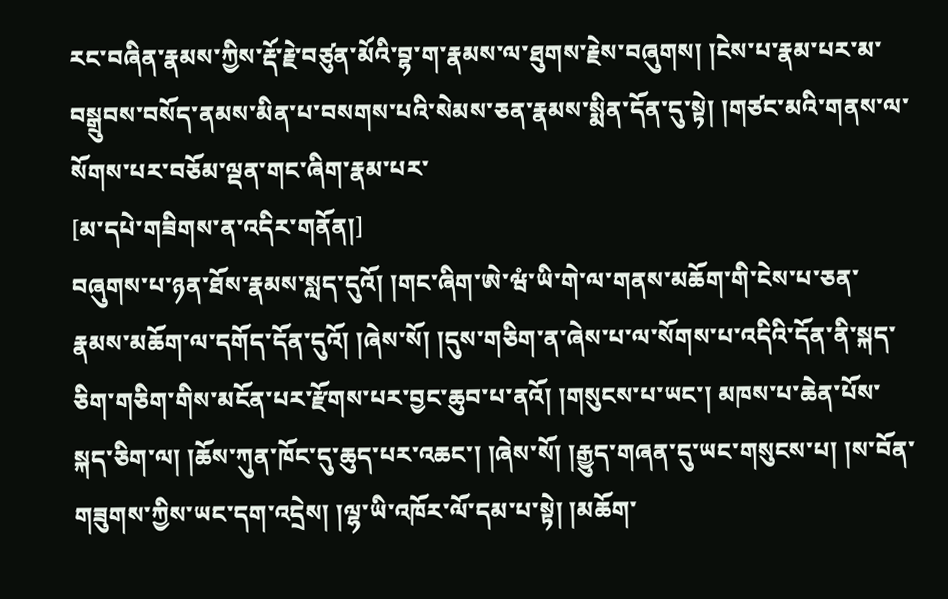རང་བཞིན་རྣམས་ཀྱིས་རྡོ་རྗེ་བཙུན་མོའི་བྷ་ག་རྣམས་ལ་ཐུགས་རྗེས་བཞུགས། །ངེས་པ་རྣམ་པར་མ་བསྒྲུབས་བསོད་ནམས་མིན་པ་བསགས་པའི་སེམས་ཅན་རྣམས་སྨིན་དོན་དུ་སྟེ། །གཙང་མའི་གནས་ལ་སོགས་པར་བཅོམ་ལྡན་གང་ཞིག་རྣམ་པར་
[མ་དཔེ་གཟིགས་ན་འདིར་གནོན།]
བཞུགས་པ་ཉན་ཐོས་རྣམས་སླད་དུའོ། །གང་ཞིག་ཨེ་ཝཾ་ཡི་གེ་ལ་གནས་མཆོག་གི་ངེས་པ་ཅན་རྣམས་མཆོག་ལ་དགོད་དོན་དུའོ། །ཞེས་སོ། །དུས་གཅིག་ན་ཞེས་པ་ལ་སོགས་པ་འདིའི་དོན་ནི་སྐད་ཅིག་གཅིག་གིས་མངོན་པར་རྫོགས་པར་བྱང་ཆུབ་པ་ནའོ། །གསུངས་པ་ཡང་། མཁས་པ་ཆེན་པོས་སྐད་ཅིག་ལ། །ཆོས་ཀུན་ཁོང་དུ་ཆུད་པར་འཆང་། །ཞེས་སོ། །རྒྱུད་གཞན་དུ་ཡང་གསུངས་པ། །ས་བོན་གཟུགས་ཀྱིས་ཡང་དག་འདྲེས། །ལྷ་ཡི་འཁོར་ལོ་དམ་པ་སྟེ། །མཆོག་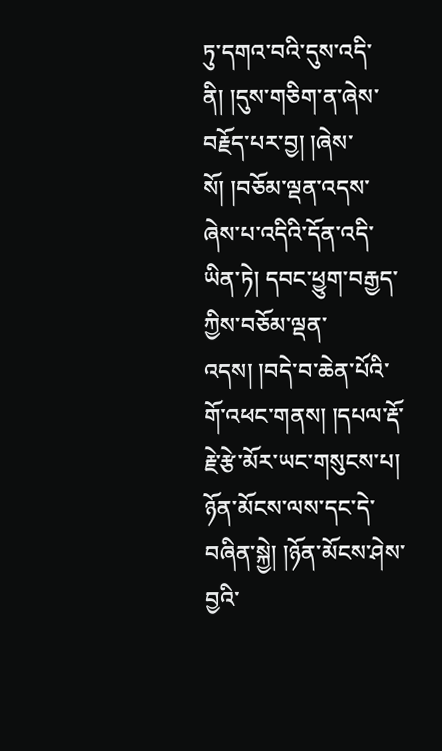ཏུ་དགའ་བའི་དུས་འདི་ནི། །དུས་གཅིག་ན་ཞེས་བརྗོད་པར་བྱ། །ཞེས་སོ། །བཅོམ་ལྡན་འདས་ཞེས་པ་འདིའི་དོན་འདི་ཡིན་ཏེ། དབང་ཕྱུག་བརྒྱད་ཀྱིས་བཅོམ་ལྡན་འདས། །བདེ་བ་ཆེན་པོའི་གོ་འཕང་གནས། །དཔལ་རྡོ་རྗེ་རྩེ་མོར་ཡང་གསུངས་པ། ཉོན་མོངས་ལས་དང་དེ་བཞིན་སྐྱེ། །ཉོན་མོངས་ཤེས་བྱའི་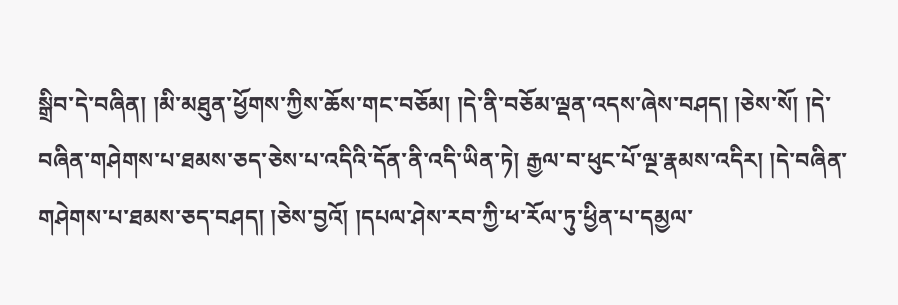སྒྲིབ་དེ་བཞིན། །མི་མཐུན་ཕྱོགས་ཀྱིས་ཆོས་གང་བཅོམ། །དེ་ནི་བཅོམ་ལྡན་འདས་ཞེས་བཤད། །ཅེས་སོ། །དེ་བཞིན་གཤེགས་པ་ཐམས་ཅད་ཅེས་པ་འདིའི་དོན་ནི་འདི་ཡིན་ཏེ། རྒྱལ་བ་ཕུང་པོ་ལྔ་རྣམས་འདིར། །དེ་བཞིན་གཤེགས་པ་ཐམས་ཅད་བཤད། །ཅེས་བྱའོ། །དཔལ་ཤེས་རབ་ཀྱི་ཕ་རོལ་ཏུ་ཕྱིན་པ་དམྱལ་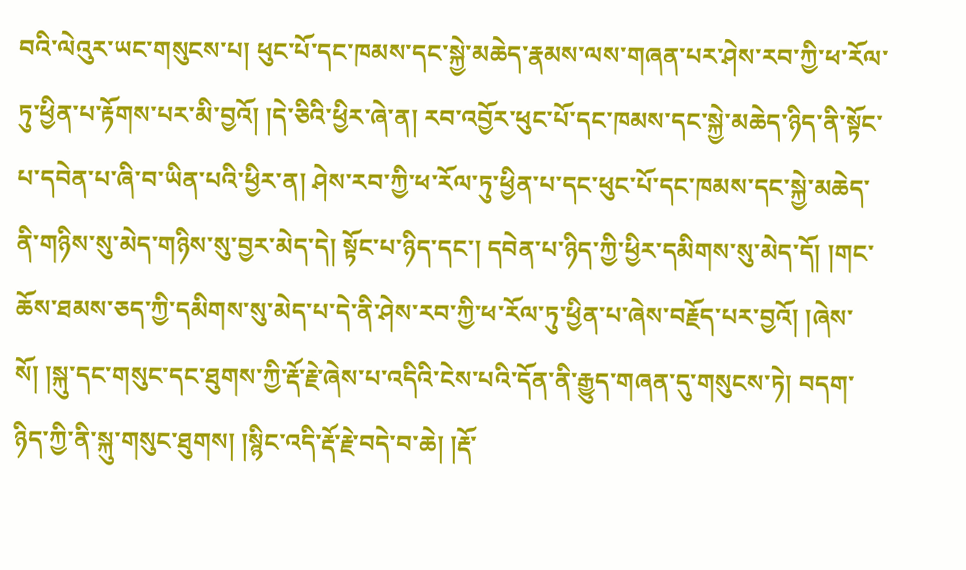བའི་ལེའུར་ཡང་གསུངས་པ། ཕུང་པོ་དང་ཁམས་དང་སྐྱེ་མཆེད་རྣམས་ལས་གཞན་པར་ཤེས་རབ་ཀྱི་ཕ་རོལ་ཏུ་ཕྱིན་པ་རྟོགས་པར་མི་བྱའོ། །དེ་ཅིའི་ཕྱིར་ཞེ་ན། རབ་འབྱོར་ཕུང་པོ་དང་ཁམས་དང་སྐྱེ་མཆེད་ཉིད་ནི་སྟོང་པ་དབེན་པ་ཞི་བ་ཡིན་པའི་ཕྱིར་ན། ཤེས་རབ་ཀྱི་ཕ་རོལ་ཏུ་ཕྱིན་པ་དང་ཕུང་པོ་དང་ཁམས་དང་སྐྱེ་མཆེད་ནི་གཉིས་སུ་མེད་གཉིས་སུ་བྱར་མེད་དེ། སྟོང་པ་ཉིད་དང་། དབེན་པ་ཉིད་ཀྱི་ཕྱིར་དམིགས་སུ་མེད་དོ། །གང་ཆོས་ཐམས་ཅད་ཀྱི་དམིགས་སུ་མེད་པ་དེ་ནི་ཤེས་རབ་ཀྱི་ཕ་རོལ་ཏུ་ཕྱིན་པ་ཞེས་བརྗོད་པར་བྱའོ། །ཞེས་སོ། །སྐུ་དང་གསུང་དང་ཐུགས་ཀྱི་རྡོ་རྗེ་ཞེས་པ་འདིའི་ངེས་པའི་དོན་ནི་རྒྱུད་གཞན་དུ་གསུངས་ཏེ། བདག་ཉིད་ཀྱི་ནི་སྐུ་གསུང་ཐུགས། །སྙིང་འདི་རྡོ་རྗེ་བདེ་བ་ཆེ། །རྡོ་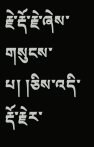རྗེ་རྡོ་རྗེ་ཞེས་གསུངས་པ། །ཅིས་འདི་རྡོ་རྗེར་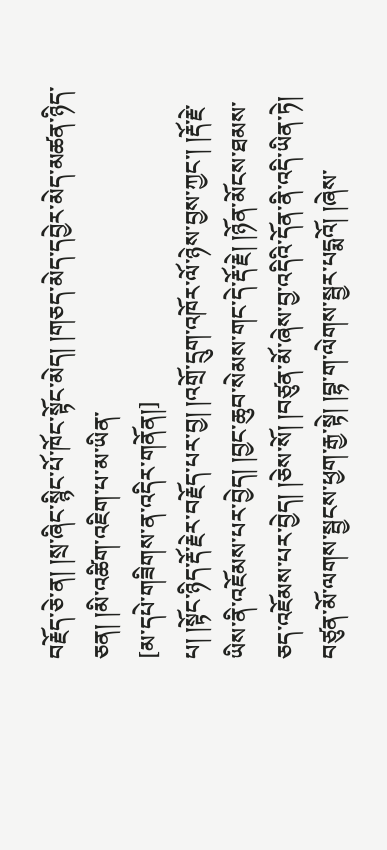བརྗོད་ཅེ་ན། །སྲ་ཞིང་སྙིང་པོ་ཁོང་སྟོང་མེད། །གཅད་མེད་དབྱེར་མེད་མཚན་ཉིད་ཅན། །མི་འཚིག་འཇིག་པ་མ་ཡིན་
[མ་དཔེ་གཟིགས་ན་འདིར་གནོན།]
པ། །སྟོང་ཉིད་རྡོ་རྗེར་བརྗོད་པར་བྱ། །འགྲོ་དྲུག་འཁོར་ལོ་ཉེས་བྱས་ཀྱང་། །རྡོ་རྗེ་ཡིས་ནི་འཇོམས་པར་བྱེད། །བྱང་ཆུབ་སེམས་གང་དེ་རྡོ་རྗེ། །ཉོན་མོངས་ཐམས་ཅད་འཇོམས་པར་བྱེད། །ཅེས་སོ། །བཙུན་མོ་ཞེས་བྱ་འདིའི་དོན་ནི་འདི་ཡིན་ཏེ། བཙུན་མོ་ལགས་སྦྱངས་ཕྱག་རྒྱ་སྟེ། །བྷ་ག་ལེགས་སྦྱར་པདྨའོ། །ཞེས་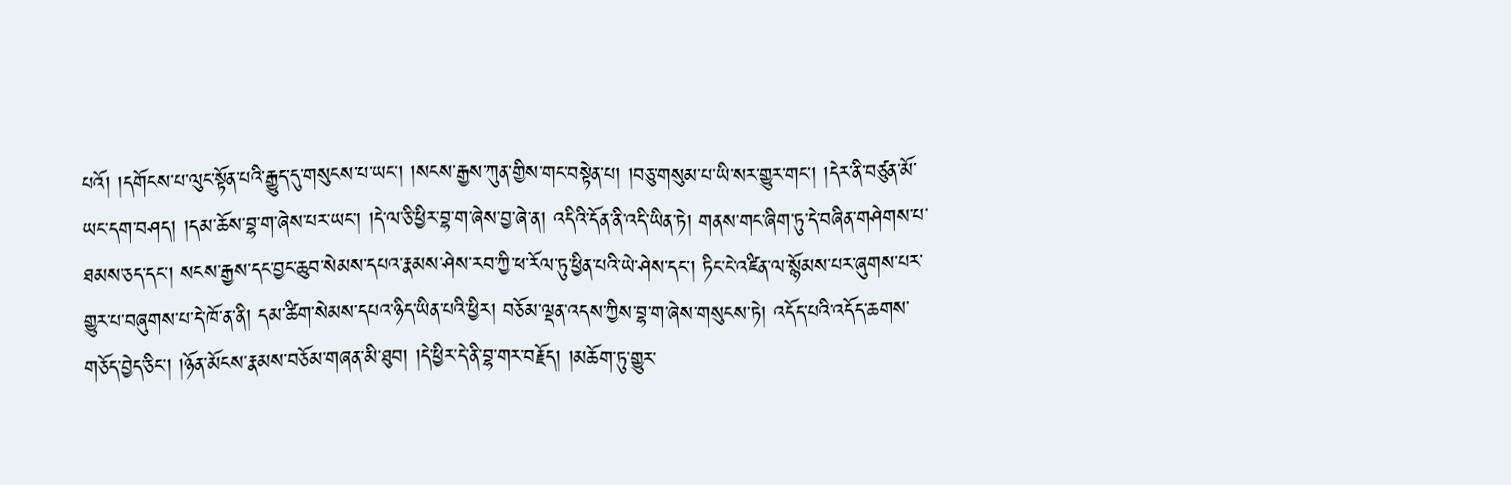པའོ། །དགོངས་པ་ལུང་སྟོན་པའི་རྒྱུད་དུ་གསུངས་པ་ཡང་། །སངས་རྒྱས་ཀུན་གྱིས་གང་བསྟེན་པ། །བཅུ་གསུམ་པ་ཡི་སར་གྱུར་གང་། །དེར་ནི་བཙུན་མོ་ཡང་དག་བཤད། །དམ་ཆོས་བྷ་ག་ཞེས་པར་ཡང་། །དེ་ལ་ཅི་ཕྱིར་བྷ་ག་ཞེས་བྱ་ཞེ་ན། འདིའི་དོན་ནི་འདི་ཡིན་ཏེ། གནས་གང་ཞིག་ཏུ་དེ་བཞིན་གཤེགས་པ་ཐམས་ཅད་དང་། སངས་རྒྱས་དང་བྱང་ཆུབ་སེམས་དཔའ་རྣམས་ཤེས་རབ་ཀྱི་ཕ་རོལ་ཏུ་ཕྱིན་པའི་ཡེ་ཤེས་དང་། ཏིང་ངེ་འཛིན་ལ་སྙོམས་པར་ཞུགས་པར་གྱུར་པ་བཞུགས་པ་དེ་ཁོ་ན་ནི། དམ་ཚིག་སེམས་དཔའ་ཉིད་ཡིན་པའི་ཕྱིར། བཅོམ་ལྡན་འདས་ཀྱིས་བྷ་ག་ཞེས་གསུངས་ཏེ། འདོད་པའི་འདོད་ཆགས་གཅོད་བྱེད་ཅིང་། །ཉོན་མོངས་རྣམས་བཅོམ་གཞན་མི་ཐུབ། །དེ་ཕྱིར་དེ་ནི་བྷ་གར་བརྗོད། །མཆོག་ཏུ་གྱུར་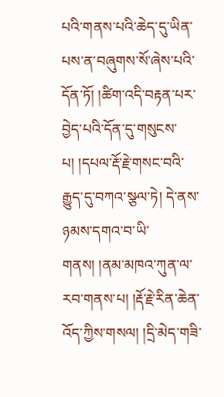པའི་གནས་པའི་ཆེད་དུ་ཡིན་པས་ན་བཞུགས་སོ་ཞེས་པའི་དོན་ཏོ། །ཚིག་འདི་བརྟན་པར་བྱེད་པའི་དོན་དུ་གསུངས་པ། །དཔལ་རྡོ་རྗེ་གསང་བའི་རྒྱུད་དུ་བཀའ་སྩལ་ཏེ། དེ་ནས་ཉམས་དགའ་བ་ཡི་གནས། །ནམ་མཁའ་ཀུན་ལ་རབ་གནས་པ། །རྡོ་རྗེ་རིན་ཆེན་འོད་ཀྱིས་གསལ། །དྲི་མེད་གཟི་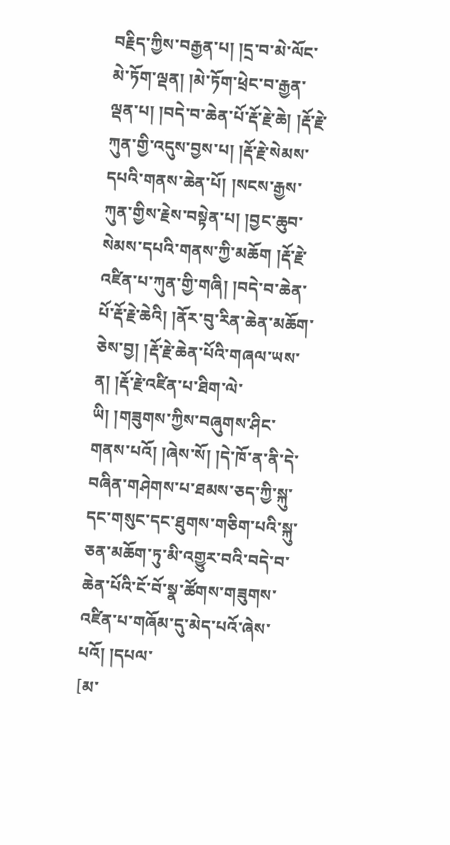བརྗིད་ཀྱིས་བརྒྱན་པ། །དྲ་བ་མེ་ལོང་མེ་ཏོག་ལྡན། །མེ་ཏོག་ཕྲེང་བ་རྒྱན་ལྡན་པ། །བདེ་བ་ཆེན་པོ་རྡོ་རྗེ་ཆེ། །རྡོ་རྗེ་ཀུན་གྱི་འདུས་བྱས་པ། །རྡོ་རྗེ་སེམས་དཔའི་གནས་ཆེན་པོ། །སངས་རྒྱས་ཀུན་གྱིས་རྗེས་བསྟེན་པ། །བྱང་ཆུབ་སེམས་དཔའི་གནས་ཀྱི་མཆོག །རྡོ་རྗེ་འཛིན་པ་ཀུན་གྱི་གཞི། །བདེ་བ་ཆེན་པོ་རྡོ་རྗེ་ཆེའི། །ནོར་བུ་རིན་ཆེན་མཆོག་ཅེས་བྱ། །རྡོ་རྗེ་ཆེན་པོའི་གཞལ་ཡས་ན། །རྡོ་རྗེ་འཛིན་པ་ཐིག་ལེ་ཡི། །གཟུགས་ཀྱིས་བཞུགས་ཤིང་གནས་པའོ། །ཞེས་སོ། །དེ་ཁོ་ན་ནི་དེ་བཞིན་གཤེགས་པ་ཐམས་ཅད་ཀྱི་སྐུ་དང་གསུང་དང་ཐུགས་གཅིག་པའི་སྐུ་ཅན་མཆོག་ཏུ་མི་འགྱུར་བའི་བདེ་བ་ཆེན་པོའི་ངོ་བོ་སྣ་ཚོགས་གཟུགས་འཛིན་པ་གཞོམ་དུ་མེད་པའོ་ཞེས་པའོ། །དཔལ་
[མ་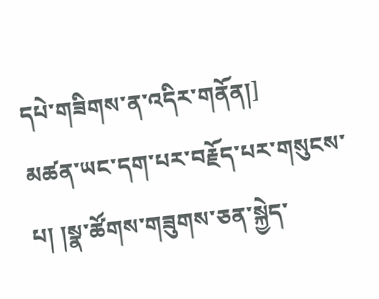དཔེ་གཟིགས་ན་འདིར་གནོན།]
མཚན་ཡང་དག་པར་བརྗོད་པར་གསུངས་པ། །སྣ་ཚོགས་གཟུགས་ཅན་སྐྱེད་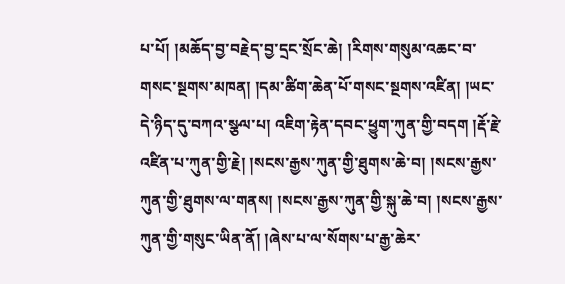པ་པོ། །མཆོད་བྱ་བརྗེད་བྱ་དྲང་སྲོང་ཆེ། །རིགས་གསུམ་འཆང་བ་གསང་སྔགས་མཁན། །དམ་ཚིག་ཆེན་པོ་གསང་སྔགས་འཛིན། །ཡང་དེ་ཉིད་དུ་བཀའ་སྩལ་པ། འཇིག་རྟེན་དབང་ཕྱུག་ཀུན་གྱི་བདག །རྡོ་རྗེ་འཛིན་པ་ཀུན་གྱི་རྗེ། །སངས་རྒྱས་ཀུན་གྱི་ཐུགས་ཆེ་བ། །སངས་རྒྱས་ཀུན་གྱི་ཐུགས་ལ་གནས། །སངས་རྒྱས་ཀུན་གྱི་སྐུ་ཆེ་བ། །སངས་རྒྱས་ཀུན་གྱི་གསུང་ཡིན་ནོ། །ཞེས་པ་ལ་སོགས་པ་རྒྱ་ཆེར་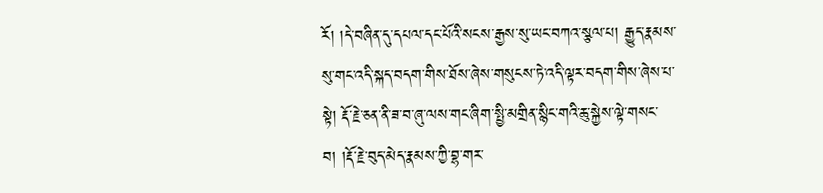རོ། །དེ་བཞིན་དུ་དཔལ་དང་པོའི་སངས་རྒྱས་སུ་ཡང་བཀའ་སྩལ་པ། རྒྱུད་རྣམས་སུ་གང་འདི་སྐད་བདག་གིས་ཐོས་ཞེས་གསུངས་ཏེ་འདི་ལྟར་བདག་གིས་ཞེས་པ་སྟེ། རྡོ་རྗེ་ཅན་ནི་ཟ་བ་ཞུ་ལས་གང་ཞིག་སྤྱི་མགྲིན་སྙིང་གའི་ཆུ་སྐྱེས་ལྟེ་གསང་བ། །རྡོ་རྗེ་བུད་མེད་རྣམས་ཀྱི་བྷ་གར་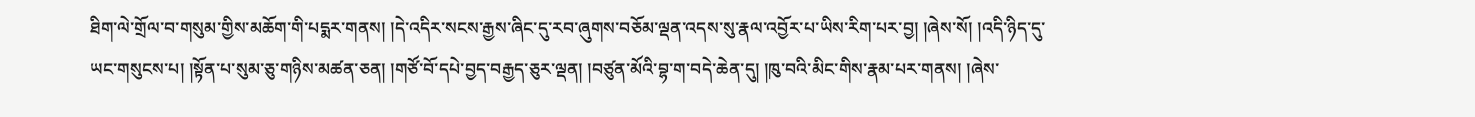ཐིག་ལེ་གྲོལ་བ་གསུམ་གྱིས་མཆོག་གི་པདྨར་གནས། །དེ་འདིར་སངས་རྒྱས་ཞིང་དུ་རབ་ཞུགས་བཅོམ་ལྡན་འདས་སུ་རྣལ་འབྱོར་པ་ཡིས་རིག་པར་བྱ། །ཞེས་སོ། །འདི་ཉིད་དུ་ཡང་གསུངས་པ། །སྟོན་པ་སུམ་ཅུ་གཉིས་མཚན་ཅན། །གཙོ་བོ་དཔེ་བྱད་བརྒྱད་ཅུར་ལྡན། །བཙུན་མོའི་བྷ་ག་བདེ་ཆེན་དུ། །ཁུ་བའི་མིང་གིས་རྣམ་པར་གནས། །ཞེས་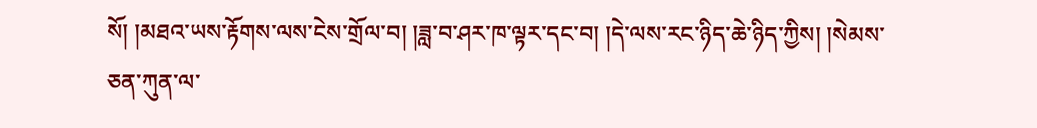སོ། །མཐའ་ཡས་རྟོགས་ལས་ངེས་གྲོལ་བ། །ཟླ་བ་ཤར་ཁ་ལྟར་དང་བ། །དེ་ལས་རང་ཉིད་ཆེ་ཉིད་ཀྱིས། །སེམས་ཅན་ཀུན་ལ་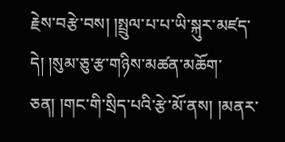རྗེས་བརྩེ་བས། །སྤྲུལ་པ་པ་ཡི་སྐུར་མཛད་དེ། །སུམ་ཅུ་རྩ་གཉིས་མཚན་མཆོག་ཅན། །གང་གི་སྲིད་པའི་རྩེ་མོ་ནས། །མནར་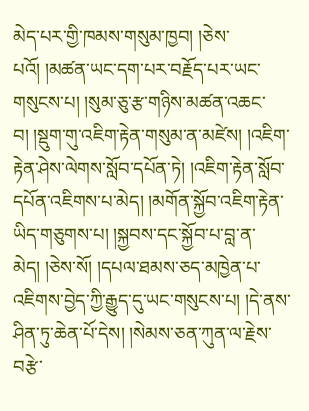མེད་པར་གྱི་ཁམས་གསུམ་ཁྱབ། །ཅེས་པའོ། །མཚན་ཡང་དག་པར་བརྗོད་པར་ཡང་གསུངས་པ། །སུམ་ཅུ་རྩ་གཉིས་མཚན་འཆང་བ། །སྡུག་གུ་འཇིག་རྟེན་གསུམ་ན་མཛེས། །འཇིག་རྟེན་ཤེས་ལེགས་སློབ་དཔོན་ཏེ། །འཇིག་རྟེན་སློབ་དཔོན་འཇིགས་པ་མེད། །མགོན་སྐྱོབ་འཇིག་རྟེན་ཡིད་གཅུགས་པ། །སྐྱབས་དང་སྐྱོབ་པ་བླ་ན་མེད། །ཅེས་སོ། །དཔལ་ཐམས་ཅད་མཁྱེན་པ་འཇིགས་བྱེད་ཀྱི་རྒྱུད་དུ་ཡང་གསུངས་པ། །དེ་ནས་ཤིན་ཏུ་ཆེན་པོ་དེས། །སེམས་ཅན་ཀུན་ལ་རྗེས་བརྩེ་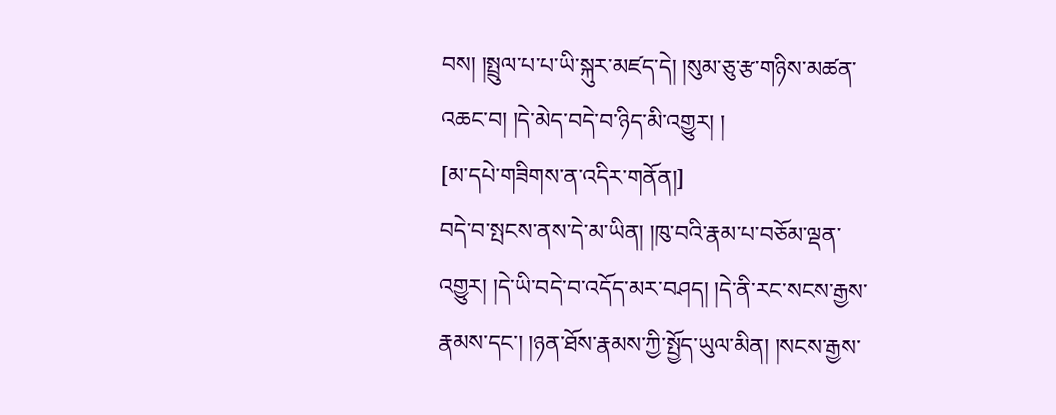བས། །སྤྲུལ་པ་པ་ཡི་སྐུར་མཛད་དེ། །སུམ་ཅུ་རྩ་གཉིས་མཚན་འཆང་བ། །དེ་མེད་བདེ་བ་ཉིད་མི་འགྱུར། །
[མ་དཔེ་གཟིགས་ན་འདིར་གནོན།]
བདེ་བ་སྤངས་ནས་དེ་མ་ཡིན། །ཁུ་བའི་རྣམ་པ་བཅོམ་ལྡན་འགྱུར། །དེ་ཡི་བདེ་བ་འདོད་མར་བཤད། །དེ་ནི་རང་སངས་རྒྱས་རྣམས་དང་། །ཉན་ཐོས་རྣམས་ཀྱི་སྤྱོད་ཡུལ་མིན། །སངས་རྒྱས་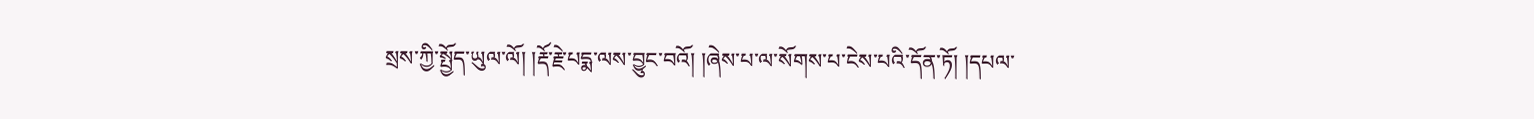སྲས་ཀྱི་སྤྱོད་ཡུལ་ལོ། །རྡོ་རྗེ་པདྨ་ལས་བྱུང་བའོ། །ཞེས་པ་ལ་སོགས་པ་ངེས་པའི་དོན་ཏོ། །དཔལ་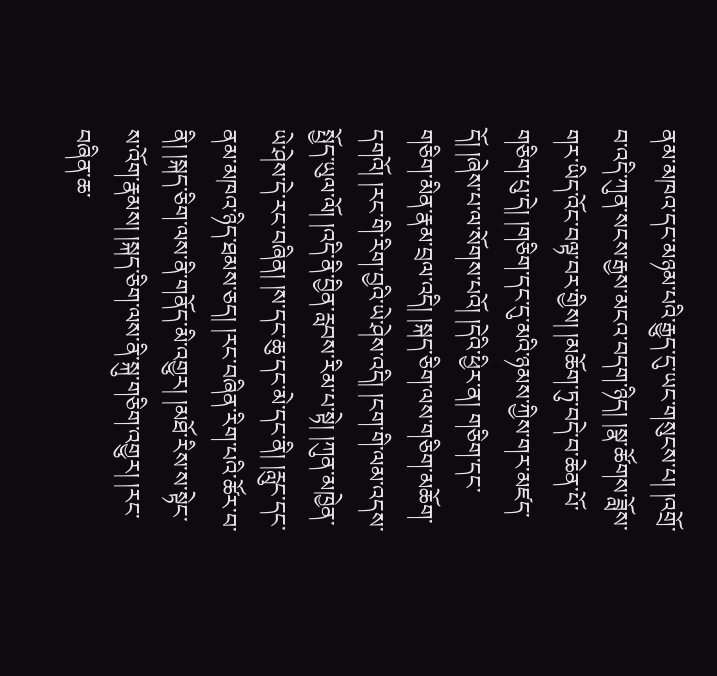ནམ་མཁའ་དང་མཉམ་པའི་རྒྱུད་དུ་ཡང་གསུངས་པ། །འགྲོ་བ་འདི་ཀུན་སངས་རྒྱས་མངའ་བདག་ཉིད། །སྣ་ཚོགས་ཟློས་གར་ཡིད་འོང་བལྟ་བར་གྱིས། །མཆོག་ཏུ་བདེ་བ་ཆེན་པོ་གཅིག་པུ་དེ། །གཅིག་དང་དུ་མའི་ཉམས་ཀྱིས་གར་མཛད་དོ། །ཞེས་པ་ལ་སོགས་པའོ། །དེའི་ཕྱིར་ན། གཅིག་དང་གཅིག་མིན་རྣམ་བྲལ་འདི། །སྐད་ཅིག་ལས་གཅིག་མཆོག་དགའོ། །རང་གི་རིག་བྱའི་ཡེ་ཤེས་འདི། །ངག་གི་ལམ་འདས་སྤྱོད་ཡུལ་ལོ། །འདི་ནི་བྱིན་རླབས་རིམ་པ་སྟེ། །ཀུན་མཁྱེན་ཡེ་ཤེས་དེ་རང་བཞིན། །ས་དང་ཆུ་དང་མེ་དང་ནི། །རླུང་དང་ནམ་མཁའ་ཉིད་ཐམས་ཅད། །རང་བཞིན་རིག་པའི་ཚོར་བ་ནི། །སྐད་ཅིག་ལས་ནི་གནོད་མི་འགྱུར། །མཐོ་རིས་ས་སྟེང་ས་འོག་རྣམས། །སྐད་ཅིག་ལས་ནི་སྐུ་གཅིག་འགྱུར། །རང་བཞིན་ཆ་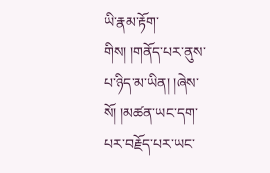ཡི་རྣམ་རྟོག་གིས། །གནོད་པར་ནུས་པ་ཉིད་མ་ཡིན། །ཞེས་སོ། །མཚན་ཡང་དག་པར་བརྗོད་པར་ཡང་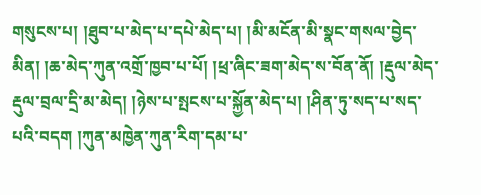གསུངས་པ། །ཐུབ་པ་མེད་པ་དཔེ་མེད་པ། །མི་མངོན་མི་སྣང་གསལ་བྱེད་མིན། །ཆ་མེད་ཀུན་འགྲོ་ཁྱབ་པ་པོ། །ཕྲ་ཞིང་ཟག་མེད་ས་བོན་ནོ། །རྡུལ་མེད་རྡུལ་བྲལ་དྲི་མ་མེད། །ཉེས་པ་སྤངས་པ་སྐྱོན་མེད་པ། །ཤིན་ཏུ་སད་པ་སད་པའི་བདག །ཀུན་མཁྱེན་ཀུན་རིག་དམ་པ་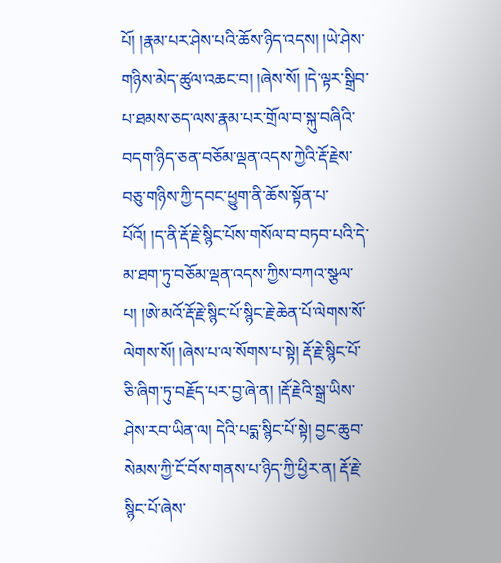པོ། །རྣམ་པར་ཤེས་པའི་ཆོས་ཉིད་འདས། །ཡེ་ཤེས་གཉིས་མེད་ཚུལ་འཆང་བ། །ཞེས་སོ། །དེ་ལྟར་སྒྲིབ་པ་ཐམས་ཅད་ལས་རྣམ་པར་གྲོལ་བ་སྐུ་བཞིའི་བདག་ཉིད་ཅན་བཅོམ་ལྡན་འདས་ཀྱེའི་རྡོ་རྗེས་བཅུ་གཉིས་ཀྱི་དབང་ཕྱུག་ནི་ཆོས་སྟོན་པ་པོའོ། །ད་ནི་རྡོ་རྗེ་སྙིང་པོས་གསོལ་བ་བཏབ་པའི་དེ་མ་ཐག་ཏུ་བཅོམ་ལྡན་འདས་ཀྱིས་བཀའ་སྩལ་པ། །ཨེ་མའོ་རྡོ་རྗེ་སྙིང་པོ་སྙིང་རྗེ་ཆེན་པོ་ལེགས་སོ་ལེགས་སོ། །ཞེས་པ་ལ་སོགས་པ་སྟེ། རྡོ་རྗེ་སྙིང་པོ་ཅི་ཞིག་ཏུ་བརྗོད་པར་བྱ་ཞེ་ན། །རྡོ་རྗེའི་སྒྲ་ཡིས་ཤེས་རབ་ཡིན་ལ། དེའི་པདྨ་སྙིང་པོ་སྟེ། བྱང་ཆུབ་སེམས་ཀྱི་ངོ་བོས་གནས་པ་ཉིད་ཀྱི་ཕྱིར་ན། རྡོ་རྗེ་སྙིང་པོ་ཞེས་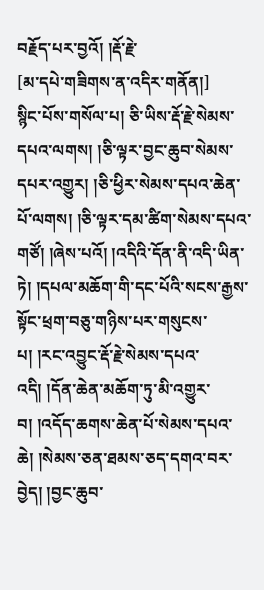བརྗོད་པར་བྱའོ། །རྡོ་རྗེ་
[མ་དཔེ་གཟིགས་ན་འདིར་གནོན།]
སྙིང་པོས་གསོལ་པ། ཅི་ཡིས་རྡོ་རྗེ་སེམས་དཔའ་ལགས། །ཅི་ལྟར་བྱང་ཆུབ་སེམས་དཔར་འགྱུར། །ཅི་ཕྱིར་སེམས་དཔའ་ཆེན་པོ་ལགས། །ཅི་ལྟར་དམ་ཚིག་སེམས་དཔའ་གཙོ། །ཞེས་པའོ། །འདིའི་དོན་ནི་འདི་ཡིན་ཏེ། །དཔལ་མཆོག་གི་དང་པོའི་སངས་རྒྱས་སྟོང་ཕྲག་བཅུ་གཉིས་པར་གསུངས་པ། །རང་འབྱུང་རྡོ་རྗེ་སེམས་དཔའ་འདི། །དོན་ཆེན་མཆོག་ཏུ་མི་འགྱུར་བ། །འདོད་ཆགས་ཆེན་པོ་སེམས་དཔའ་ཆེ། །སེམས་ཅན་ཐམས་ཅད་དགའ་བར་བྱེད། །བྱང་ཆུབ་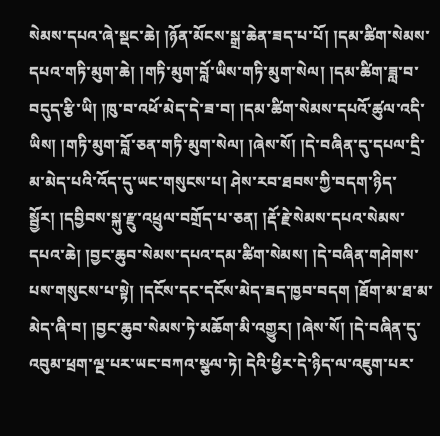སེམས་དཔའ་ཞེ་སྡང་ཆེ། །ཉོན་མོངས་སྒྲ་ཆེན་ཟད་པ་པོ། །དམ་ཚིག་སེམས་དཔའ་གཏི་མུག་ཆེ། །གཏི་མུག་བློ་ཡིས་གཏི་མུག་སེལ། །དམ་ཚིག་ཟླ་བ་བདུད་རྩི་ཡི། །ཁུ་བ་འཕོ་མེད་དེ་ཟ་བ། །དམ་ཚིག་སེམས་དཔའོ་ཚུལ་འདི་ཡིས། །གཏི་མུག་བློ་ཅན་གཏི་མུག་སེལ། །ཞེས་སོ། །དེ་བཞིན་དུ་དཔལ་དྲི་མ་མེད་པའི་འོད་དུ་ཡང་གསུངས་པ། ཤེས་རབ་ཐབས་ཀྱི་བདག་ཉིད་སྦྱོར། །དབྱིབས་སྐུ་རྫུ་འཕྲུལ་བགྲོད་པ་ཅན། །རྡོ་རྗེ་སེམས་དཔའ་སེམས་དཔའ་ཆེ། །བྱང་ཆུབ་སེམས་དཔའ་དམ་ཚིག་སེམས། །དེ་བཞིན་གཤེགས་པས་གསུངས་པ་སྟེ། །དངོས་དང་དངོས་མེད་ཟད་ཁྱབ་བདག །ཐོག་མ་ཐ་མ་མེད་ཞི་བ། །བྱང་ཆུབ་སེམས་ཏེ་མཆོག་མི་འགྱུར། །ཞེས་སོ། །དེ་བཞིན་དུ་འབུམ་ཕྲག་ལྔ་པར་ཡང་བཀའ་སྩལ་ཏེ། དེའི་ཕྱིར་དེ་ཉིད་ལ་འཇུག་པར་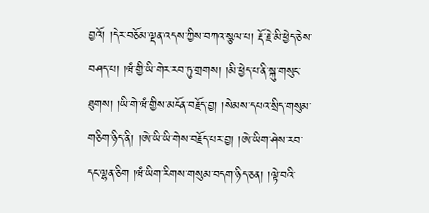བྱའོ། །དེར་བཅོམ་ལྡན་འདས་ཀྱིས་བཀའ་སྩལ་པ། རྡོ་རྗེ་མི་ཕྱེད་ཅེས་བཤད་པ། །ཝཾ་གྱི་ཡི་གེར་རབ་ཏུ་གྲགས། །མི་ཕྱེད་པ་ནི་སྐུ་གསུང་ཐུགས། །ཡི་གེ་ཝཾ་གྱིས་མངོན་བརྗོད་བྱ། །སེམས་དཔའ་སྲིད་གསུམ་གཅིག་ཉིད་ནི། །ཨེ་ཡི་ཡི་གེས་བརྗོད་པར་བྱ། །ཨེ་ཡིག་ཤེས་རབ་དང་ལྷན་ཅིག །ཝཾ་ཡིག་རིགས་གསུམ་བདག་ཉིད་ཅན། །ལྟེ་བའི་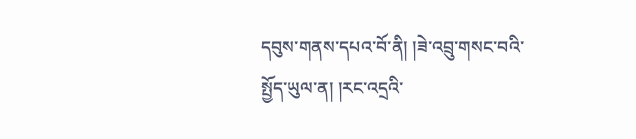དབུས་གནས་དཔའ་བོ་ནི། །ཟེ་འབྲུ་གསང་བའི་སྤྱོད་ཡུལ་ན། །རང་འདྲའི་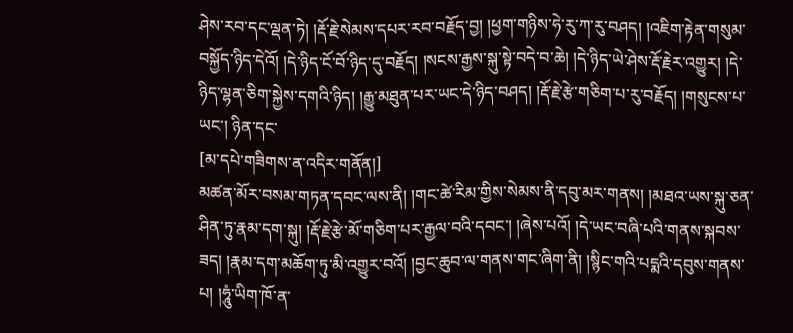ཤེས་རབ་དང་ལྡན་ཏེ། །རྡོ་རྗེ་སེམས་དཔར་རབ་བརྗོད་བྱ། །ཕྱག་གཉིས་ཧེ་རུ་ཀ་རུ་བཤད། །འཇིག་རྟེན་གསུམ་བསྐྱོད་ཉིད་དེའོ། །དེ་ཉིད་ངོ་བོ་ཉིད་དུ་བརྗོད། །སངས་རྒྱས་སྐུ་སྟེ་བདེ་བ་ཆེ། །དེ་ཉིད་ཡེ་ཤེས་རྡོ་རྗེར་འགྱུར། །དེ་ཉིད་ལྷན་ཅིག་སྐྱེས་དགའི་ཉིད། །རྒྱུ་མཐུན་པར་ཡང་དེ་ཉིད་བཤད། །རྡོ་རྗེ་རྩེ་གཅིག་པ་རུ་བརྗོད། །གསུངས་པ་ཡང་། ཉིན་དང་
[མ་དཔེ་གཟིགས་ན་འདིར་གནོན།]
མཚན་མོར་བསམ་གཏན་དབང་ལས་ནི། །གང་ཚེ་རིམ་གྱིས་སེམས་ནི་དབུ་མར་གནས། །མཐའ་ཡས་སྐུ་ཅན་ཤིན་ཏུ་རྣམ་དག་སྐུ། །རྡོ་རྗེ་རྩེ་མོ་གཅིག་པར་རྒྱལ་བའི་དབང་། །ཞེས་པའོ། །དེ་ཡང་བཞི་པའི་གནས་སྐབས་ཟད། །རྣམ་དག་མཆོག་ཏུ་མི་འགྱུར་བའོ། །བྱང་ཆུབ་ལ་གནས་གང་ཞིག་ནི། །སྙིང་གའི་པདྨའི་དབུས་གནས་པ། །ཧཱུཾ་ཡིག་ཁོ་ན་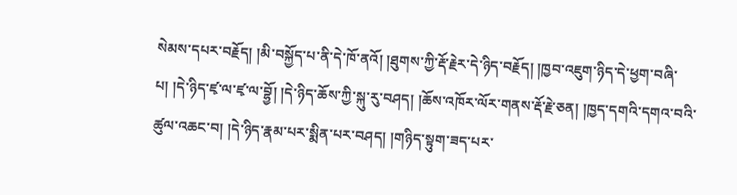སེམས་དཔར་བརྗོད། །མི་བསྐྱོད་པ་ནི་དེ་ཁོ་ནའོ། །ཐུགས་ཀྱི་རྡོ་རྗེར་དེ་ཉིད་བརྗོད། །ཁྱབ་འཇུག་ཉིད་དེ་ཕྱག་བཞི་པ། །དེ་ཉིད་ཛྭ་ལ་ཛྭ་ལ་བྷྱོ། །དེ་ཉིད་ཆོས་ཀྱི་སྐུ་རུ་བཤད། །ཆོས་འཁོར་ལོར་གནས་རྡོ་རྗེ་ཅན། །ཁྱད་དགའི་དགའ་བའི་ཚུལ་འཆང་བ། །དེ་ཉིད་རྣམ་པར་སྨིན་པར་བཤད། །གཉིད་སྟུག་ཟད་པར་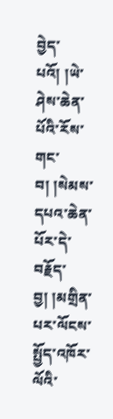བྱེད་པའོ། །ཡེ་ཤེས་ཆེན་པོའི་རོས་གང་བ། །སེམས་དཔའ་ཆེན་པོར་དེ་བརྗོད་བྱ། །མགྲིན་པར་ལོངས་སྤྱོད་འཁོར་ལོའི་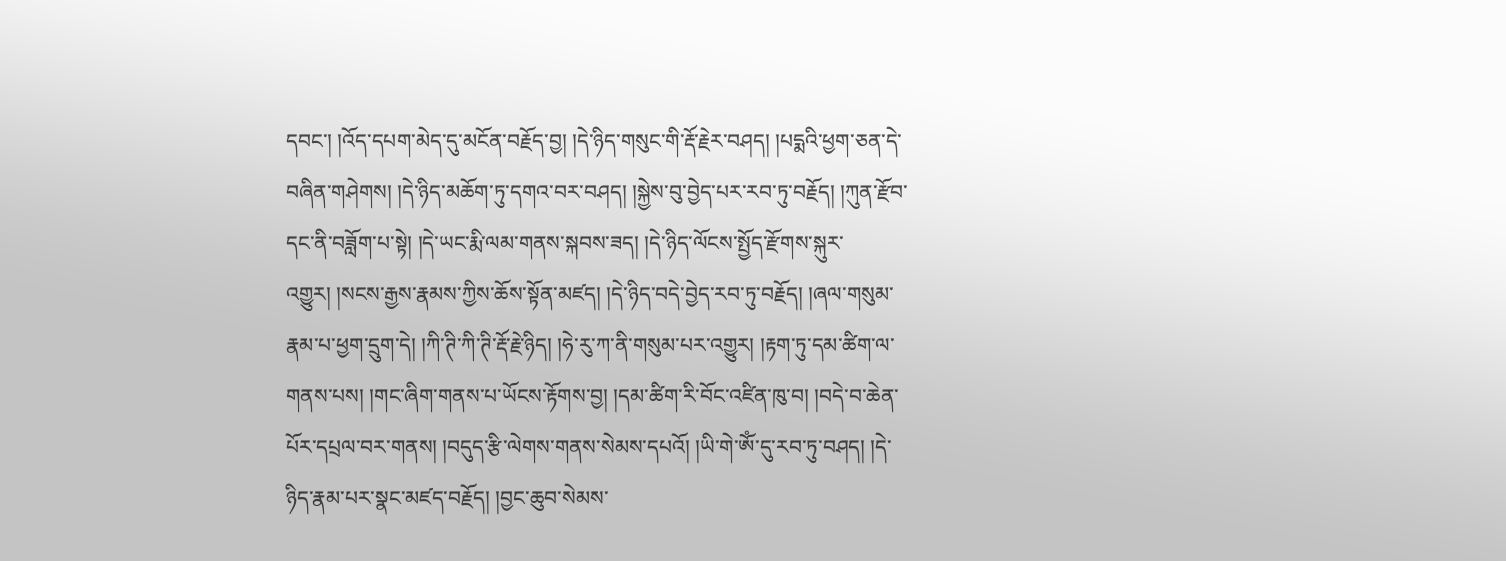དབང་། །འོད་དཔག་མེད་དུ་མངོན་བརྗོད་བྱ། །དེ་ཉིད་གསུང་གི་རྡོ་རྗེར་བཤད། །པདྨའི་ཕྱག་ཅན་དེ་བཞིན་གཤེགས། །དེ་ཉིད་མཆོག་ཏུ་དགའ་བར་བཤད། །སྐྱེས་བུ་བྱེད་པར་རབ་ཏུ་བརྗོད། །ཀུན་རྫོབ་དང་ནི་བཟློག་པ་སྟེ། །དེ་ཡང་རྨི་ལམ་གནས་སྐབས་ཟད། །དེ་ཉིད་ལོངས་སྤྱོད་རྫོགས་སྐུར་འགྱུར། །སངས་རྒྱས་རྣམས་ཀྱིས་ཆོས་སྟོན་མཛད། །དེ་ཉིད་བདེ་བྱེད་རབ་ཏུ་བརྗོད། །ཞལ་གསུམ་རྣམ་པ་ཕྱག་དྲུག་དེ། །ཀི་ཊི་ཀི་ཊི་རྡོ་རྗེ་ཉིད། །ཧེ་རུ་ཀ་ནི་གསུམ་པར་འགྱུར། །རྟག་ཏུ་དམ་ཚིག་ལ་གནས་པས། །གང་ཞིག་གནས་པ་ཡོངས་རྟོགས་བྱ། །དམ་ཚིག་རི་བོང་འཛིན་ཁུ་བ། །བདེ་བ་ཆེན་པོར་དཔྲལ་བར་གནས། །བདུད་རྩི་ལེགས་གནས་སེམས་དཔའོ། །ཡི་གེ་ཨོཾ་དུ་རབ་ཏུ་བཤད། །དེ་ཉིད་རྣམ་པར་སྣང་མཛད་བརྗོད། །བྱང་ཆུབ་སེམས་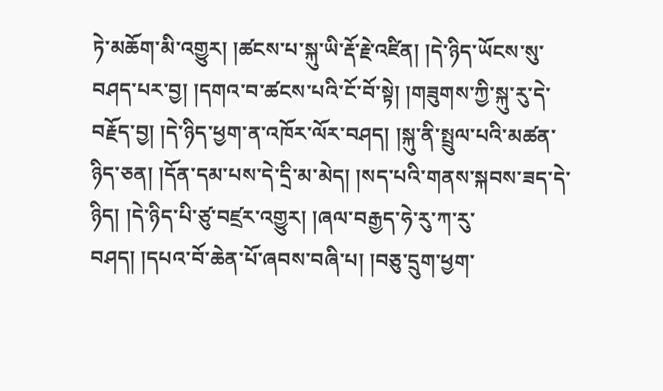ཏེ་མཆོག་མི་འགྱུར། །ཚངས་པ་སྐུ་ཡི་རྡོ་རྗེ་འཛིན། །དེ་ཉིད་ཡོངས་སུ་བཤད་པར་བྱ། །དགའ་བ་ཚངས་པའི་ངོ་བོ་སྟེ། །གཟུགས་ཀྱི་སྐུ་རུ་དེ་བརྗོད་བྱ། །དེ་ཉིད་ཕྱག་ན་འཁོར་ལོར་བཤད། །སྐུ་ནི་སྤྲུལ་པའི་མཚན་ཉིད་ཅན། །དོན་དམ་པས་དེ་དྲི་མ་མེད། །སད་པའི་གནས་སྐབས་ཟད་དེ་ཉིད། །དེ་ཉིད་པི་ཙུ་བཛྲར་འགྱུར། །ཞལ་བརྒྱད་ཧེ་རུ་ཀ་རུ་བཤད། །དཔའ་བོ་ཆེན་པོ་ཞབས་བཞི་པ། །བཅུ་དྲུག་ཕྱག་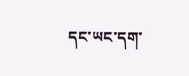དང་ཡང་དག་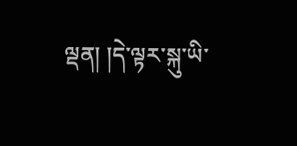ལྡན། །དེ་ལྟར་སྐུ་ཡི་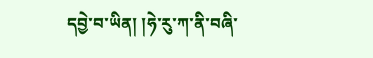དབྱེ་བ་ཡིན། །ཧེ་རུ་ཀ་ནི་བཞི་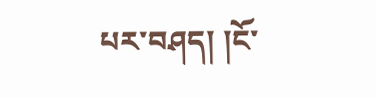པར་བཤད། །ངོ་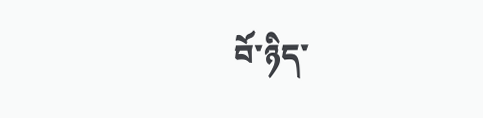བོ་ཉིད་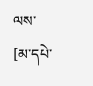ལས་
[མ་དཔེ་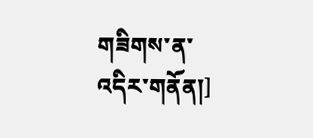གཟིགས་ན་འདིར་གནོན།]